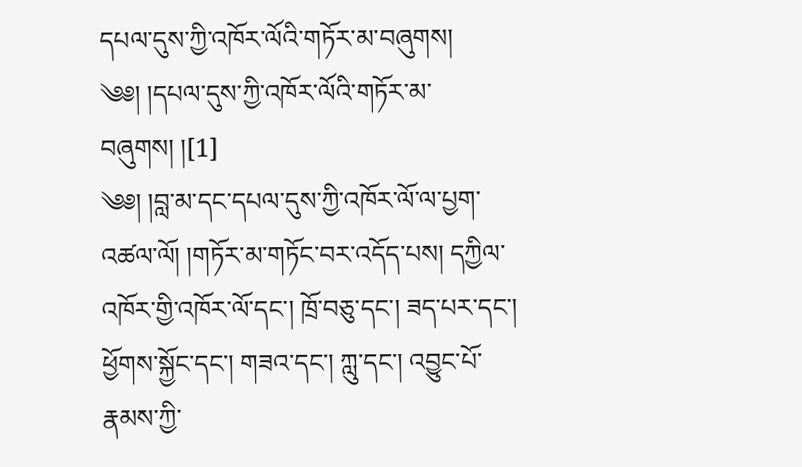དཔལ་དུས་ཀྱི་འཁོར་ལོའི་གཏོར་མ་བཞུགས།
༄༅། །དཔལ་དུས་ཀྱི་འཁོར་ལོའི་གཏོར་མ་བཞུགས། །[1]
༄༅། །བླ་མ་དང་དཔལ་དུས་ཀྱི་འཁོར་ལོ་ལ་པྱག་འཚལ་ལོ། །གཏོར་མ་གཏོང་བར་འདོད་པས། དཀྱིལ་འཁོར་གྱི་འཁོར་ལོ་དང་། ཁྲོ་བཅུ་དང་། ཟད་པར་དང་། ཕྱོགས་སྐྱོང་དང་། གཟའ་དང་། ཀླུ་དང་། འབྱུང་པོ་རྣམས་ཀྱི་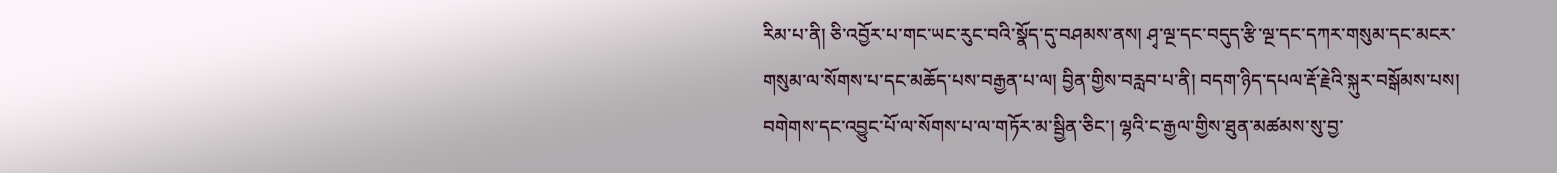རིམ་པ་ནི། ཅི་འབྱོར་པ་གང་ཡང་རུང་བའི་སྣོད་དུ་བཤམས་ནས། ཤྭ་ལྔ་དང་བདུད་རྩི་ལྔ་དང་དཀར་གསུམ་དང་མངར་གསུམ་ལ་སོགས་པ་དང་མཆོད་པས་བརྒྱན་པ་ལ། བྱིན་གྱིས་བརླབ་པ་ནི། བདག་ཉིད་དཔལ་རྡོ་རྗེའི་སྐུར་བསྒོམས་པས། བགེགས་དང་འབྱུང་པོ་ལ་སོགས་པ་ལ་གཏོར་མ་སྦྱིན་ཅིང་། ལྷའི་ང་རྒྱལ་གྱིས་ཐུན་མཚམས་སུ་བྱ་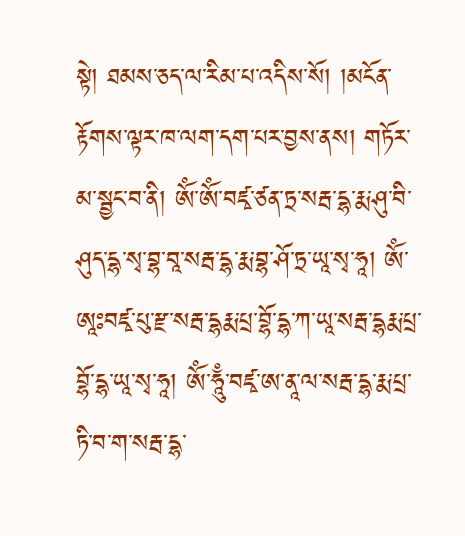སྟེ། ཐམས་ཅད་ལ་རིམ་པ་འདིས་སོ། །མངོན་རྟོགས་ལྟར་ཁ་ལག་དག་པར་བྱས་ནས། གཏོར་མ་སྦྱང་བ་ནི། ཨོཾ་ཨོཾ་བཛྭ་ཙན་ཏྲ་སརྦ་དྷ་རྨ་ཤུ་བི་ཤུད་དྷ་སྭ་བྷ་བཱ་སརྦ་དྷ་རྨ་བྷ་ཤོ་ཏྲ་ཡཱ་སྭ་ཧཱ། ཨོཾ་ཨཱཿབཛྭ་པུ་རྫ་སརྦ་དྷརྨ་པྲ་བྷོ་དྷ་ཀ་ཡཱ་སརྦ་དྷརྨ་པྲ་བྷོ་དྷ་ཡཱ་སྭ་ཧཱ། ཨོཾ་ཧཱུྃ་བཛྭ་ཨ་ནཱ་ལ་སརྦ་དྷ་རྨ་པྲ་ཏི་བ་ག་སརྦ་དྷ་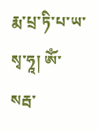རྨ་པྲ་ཏི་པ་ཡ་སྭ་ཧཱ། ཨོཾ་སརྦ་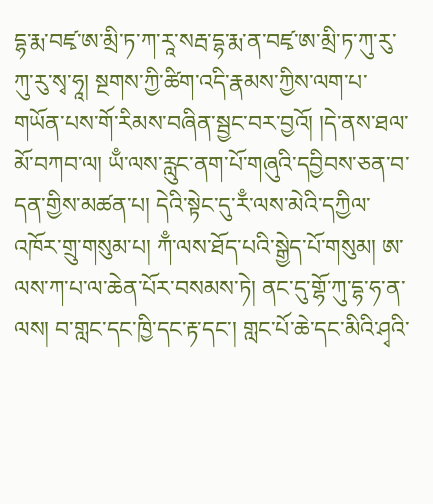དྷ་རྨ་བཛྭ་ཨ་མྲི་ཏ་ཀ་རཱ་སརྦ་དྷ་རྨ་ན་བཛྭ་ཨ་མྲི་ཏ་ཀུ་རུ་ཀུ་རུ་སྭ་ཧཱ། སྔགས་ཀྱི་ཚིག་འདི་རྣམས་ཀྱིས་ལག་པ་གཡོན་པས་གོ་རིམས་བཞིན་སྦྱང་བར་བྱའོ། །དེ་ནས་ཐལ་མོ་བཀབ་ལ། ཡྃ་ལས་རླུང་ནག་པོ་གཞུའི་དབྱིབས་ཅན་བ་དན་གྱིས་མཚན་པ། དེའི་སྟེང་དུ་རྃ་ལས་མེའི་དཀྱིལ་འཁོར་གྲུ་གསུམ་པ། ཀྃ་ལས་ཐོད་པའི་སྒྱེད་པོ་གསུམ། ཨ་ལས་ཀ་པ་ལ་ཆེན་པོར་བསམས་ཏེ། ནང་དུ་གྷོ་ཀུ་དྷ་ཧ་ན་ལས། བ་གླང་དང་ཁྱི་དང་རྟ་དང་། གླང་པོ་ཆེ་དང་མིའི་ཤྭའི་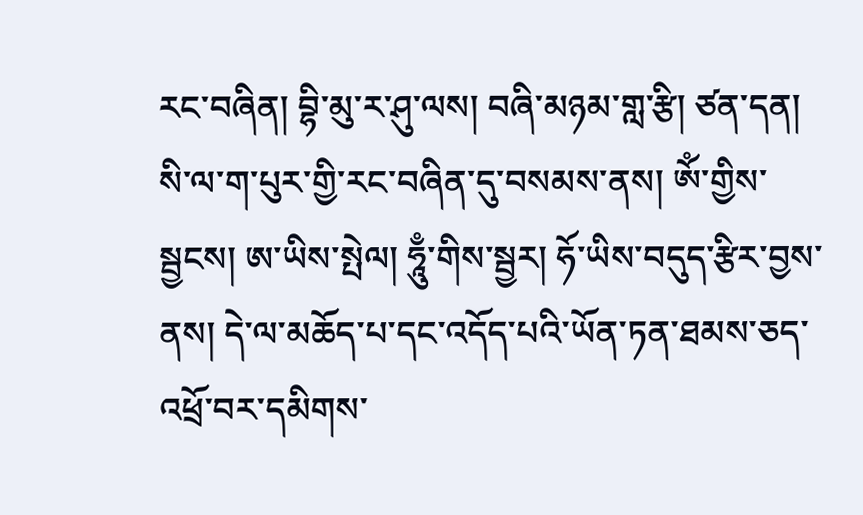རང་བཞིན། བྷི་མུ་ར་ཤུ་ལས། བཞི་མཉམ་གླ་རྩི། ཙན་དན། སི་ལ་ག་པུར་གྱི་རང་བཞིན་དུ་བསམས་ནས། ཨོཾ་གྱིས་སྦྱངས། ཨ་ཡིས་སྤེལ། ཧཱུྃ་གིས་སྦྱར། ཧོ་ཡིས་བདུད་རྩིར་བྱས་ནས། དེ་ལ་མཆོད་པ་དང་འདོད་པའི་ཡོན་ཏན་ཐམས་ཅད་འཕྲོ་བར་དམིགས་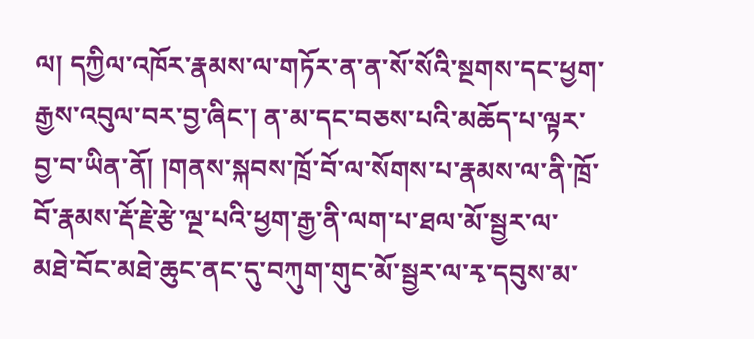ལ། དཀྱིལ་འཁོར་རྣམས་ལ་གཏོར་ན་ན་སོ་སོའི་སྔགས་དང་ཕྱག་རྒྱས་འབུལ་བར་བྱ་ཞིང་། ན་མ་དང་བཅས་པའི་མཆོད་པ་ལྟར་བྱ་བ་ཡིན་ནོ། །གནས་སྐབས་ཁྲོ་བོ་ལ་སོགས་པ་རྣམས་ལ་ནི་ཁྲོ་བོ་རྣམས་རྡོ་རྗེ་རྩེ་ལྔ་པའི་ཕྱག་རྒྱ་ནི་ལག་པ་ཐལ་མོ་སྦྱར་ལ་མཐེ་བོང་མཐེ་ཆུང་ནང་དུ་བཀུག་གུང་མོ་སྦྱར་ལ་རྭ་དབུས་མ་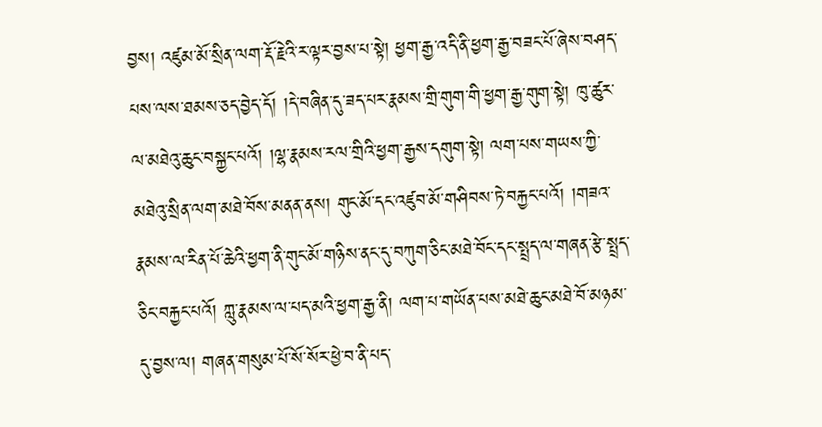བྱས། འཛུམ་མོ་སྲིན་ལག་རྡོ་རྗེའི་ར་ལྟར་བྱས་པ་སྟེ། ཕྱག་རྒྱ་འདི་ནི་ཕྱག་རྒྱ་བཟང་པོ་ཞེས་བཤད་པས་ལས་ཐམས་ཅད་བྱེད་དོ། །དེ་བཞིན་དུ་ཟད་པར་རྣམས་གྲི་གུག་གི་ཕྱག་རྒྱ་གུག་སྟེ། ཁུ་ཚུར་ལ་མཐེའུ་ཆུང་བསྐྱང་པའོ། །ལྷ་རྣམས་རལ་གྲིའི་ཕྱག་རྒྱས་དགུག་སྟེ། ལག་པས་གཡས་ཀྱི་མཐེའུ་སྲིན་ལག་མཐེ་བོས་མནན་ནས། གུང་མོ་དང་འཛུབ་མོ་གཤིབས་ཏེ་བརྐྱང་པའོ། །གཟའ་རྣམས་ལ་རིན་པོ་ཆེའི་ཕྱག་ནི་གུང་མོ་གཉིས་ནང་དུ་བཀུག་ཅིང་མཐེ་བོང་དང་སྤྲད་ལ་གཞན་རྩེ་སྤྲད་ཅིང་བརྐྱང་པའོ། ཀླུ་རྣམས་ལ་པད་མའི་ཕྱག་རྒྱ་ནི། ལག་པ་གཡོན་པས་མཐེ་ཆུང་མཐེ་བོ་མཉམ་དུ་བྱས་ལ། གཞན་གསུམ་པོ་སོ་སོར་ཕྱེ་བ་ནི་པད་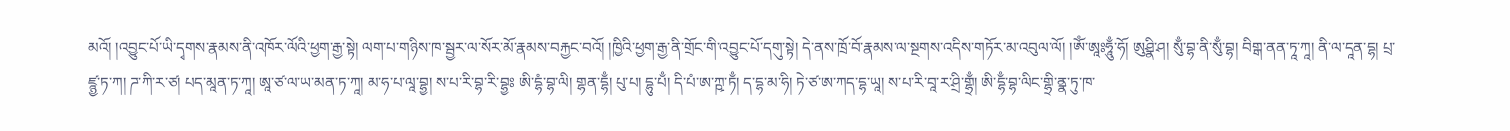མའོ། །འབྱུང་པོ་ཡི་དྭགས་རྣམས་ནི་འཁོར་ལོའི་ཕྱག་རྒྱ་སྟེ། ལག་པ་གཉིས་ཁ་སྦྱར་ལ་སོར་མོ་རྣམས་བརྐྱང་བའོ། །ཁྱིའི་ཕྱག་རྒྱ་ནི་གྲོང་གི་འབྱུང་པོ་དགུ་སྟེ། དེ་ནས་ཁྲོ་བོ་རྣམས་ལ་སྔགས་འདིས་གཏོར་མ་འབུལ་ལོ། །ཨོཾ་ཨཱཿཧཱུྃ་ཧོ། ཨུཤྣི་ཤ། སུྃ་བྷ་ནི་སུྃ་བྷ། བིགྒ་ནན་ཏཱ་ཀཱ། ནི་ལ་དཱན་དྷ། པྲ་ཛྙྱ་ཏ་ཀ། ཌ་ཀི་ར་ཙ། པད་མཱན་ཏ་ཀཱ། ཨཱ་ཙ་ལ་ཡ་མན་ཏ་ཀཱ། མ་ཧ་པ་ལཱ་བྷྱ། ས་པ་རི་བྷ་རི་བྷྱཿ ཨི་དྷཾ་བྷ་ལི། གྷན་དྷྃ། པུ་པ། དྷུ་པྃ། དི་པཾ་ཨ་ཀྵ་ཏྃ། ད་དྷ་མ་ཧི། ཏེ་ཙ་ཨ་ཀད་དྷ་ཡཱ། ས་པ་རི་བཱ་ར་ཤྲི་གྷྲྃ། ཨི་དྷྃ་བྷ་ལིང་གྷྲི་ནྣ་ཏུ་ཁ་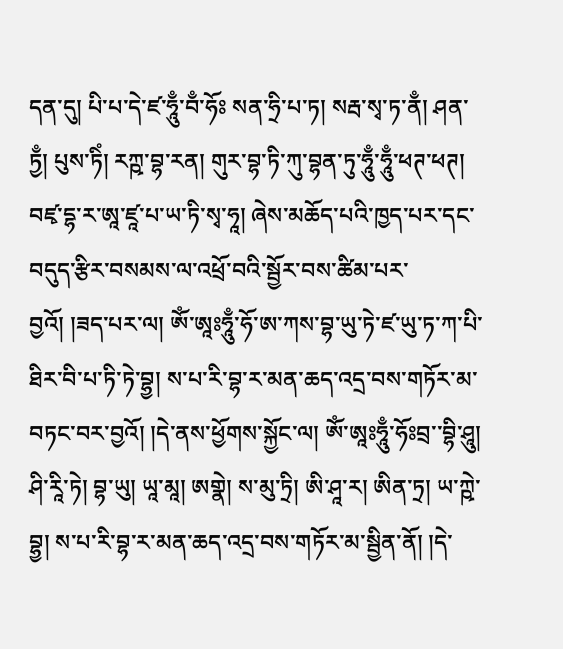དན་དུ། པི་པ་དེ་ཛ་ཧཱུྃ་བྃ་ཧོཿ སན་ཧྲི་པ་ཏ། སརྦ་སྭ་ཏ་ནྃ། ཤན་ཏྱྃ། པུས་ཏིཾ། རཀྵ་བྷ་རན། གུར་བྷ་ཏི་ཀུ་བྷན་ཏུ་ཧཱུྃ་ཧཱུྃ་ཕཊ་ཕཊ། བཛྭ་དྷ་ར་ཨཱ་ཛཱ་པ་ཡ་ཏི་སྭ་ཧཱ། ཞེས་མཆོད་པའི་ཁྱད་པར་དང་བདུད་རྩིར་བསམས་ལ་འཕྲོ་བའི་སྦྱོར་བས་ཚིམ་པར་བྱའོ། །ཟད་པར་ལ། ཨོཾ་ཨཱཿཧཱུྃ་ཧོ་ཨ་ཀས་བྷ་ཡུ་ཏེ་ཛ་ཡུ་ཏ་ཀ་པི་ཐིར་བི་པ་ཏི་ཏེ་བྷྱ། ས་པ་རི་བྷ་ར་མན་ཆད་འདྲ་བས་གཏོར་མ་བཏང་བར་བྱའོ། །དེ་ནས་ཕྱོགས་སྐྱོང་ལ། ཨོཾ་ཨཱཿཧཱུྃ་ཧོཿབྲ་་བྷི་ཤཱུ། ཤི་རཱི་ཏེ། བྷ་ཡུ། ཡཱ་མཱ། ཨགྣེ། ས་མུ་ཏྲི། ཨི་ཤཱ་ར། ཨིན་ཏྲ། ཡ་ཀྵེ་བྷྱ། ས་པ་རི་བྷ་ར་མན་ཆད་འདྲ་བས་གཏོར་མ་སྦྱིན་ནོ། །དེ་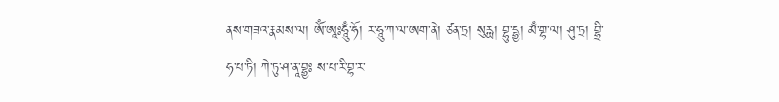ནས་གཟའ་རྣམས་ལ། ཨོཾ་ཨཱཿཧཱུྃ་ཧོ། ར་ཧཱུ་ཀ་ལ་ཨག་ནེ། ཙན་ཏྲ། སུརྻ། བྷུ་དྷྱ། མྃ་གྷ་ལ། ཤུ་ཏྲ། བྷྲི་ཧ་པ་ཏི། ཀེ་ཏུ་ཤ་ནཱ་བྷྱཿ ས་པ་རི་བྷ་ར་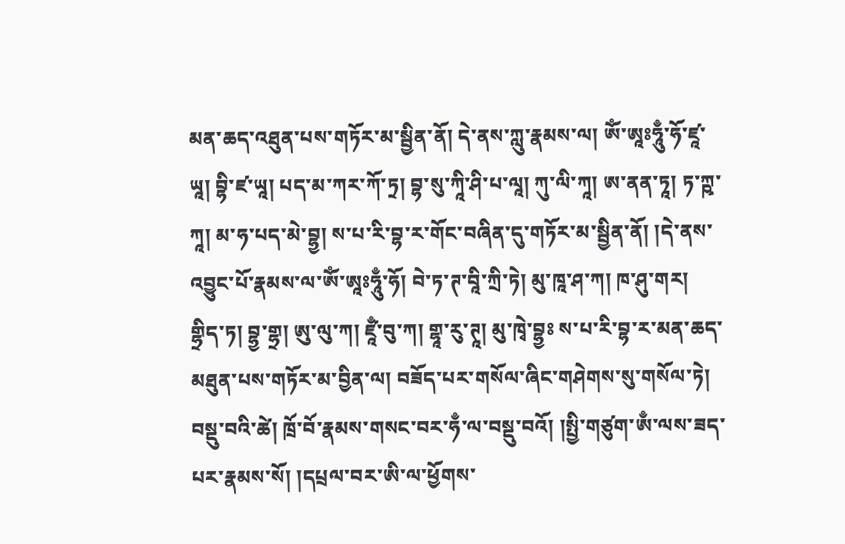མན་ཆད་འཐུན་པས་གཏོར་མ་སྦྱིན་ནོ། དེ་ནས་ཀླུ་རྣམས་ལ། ཨོཾ་ཨཱཿཧཱུྃ་ཧོ་ཛཱ་ཡཱ། བྷི་ཛ་ཡཱ། པད་མ་ཀར་ཀོ་ཏྲ། བྷ་སུ་ཀཱི་ཤི་པ་ལཱ། ཀུ་ལི་ཀཱ། ཨ་ནན་ཏཱ། ཏ་ཀྵ་ཀཱ། མ་ཧ་པད་མེ་བྷྱ། ས་པ་རི་བྷ་ར་གོང་བཞིན་དུ་གཏོར་མ་སྦྱིན་ནོ། །དེ་ནས་འབྱུང་པོ་རྣམས་ལ་ཨོཾ་ཨཱཿཧཱུྃ་ཧོ། བེ་ཏ་ཊ་བཱི་ཀྲི་ཏེ། མུ་ཁཱ་ཤ་ཀ། ཁ་ཤུ་གར། གྷྲིད་ཏ། བྷྱ་གྷྲ། ཨུ་ལུ་ཀ། ཛཱྃ་བུ་ཀ། གྷཱ་རུ་ཊཱ། མུ་ཁྭེ་བྷྱཿ ས་པ་རི་བྷ་ར་མན་ཆད་མཐུན་པས་གཏོར་མ་བྱིན་ལ། བཟོད་པར་གསོལ་ཞིང་གཤེགས་སུ་གསོལ་ཏེ། བསྡུ་བའི་ཚེ། ཁྲོ་བོ་རྣམས་གསང་བར་ཧྃ་ལ་བསྡུ་བའོ། །སྤྱི་གཙུག་ཨྃ་ལས་ཟད་པར་རྣམས་སོ། །དཔྲལ་བར་ཨི་ལ་ཕྱོགས་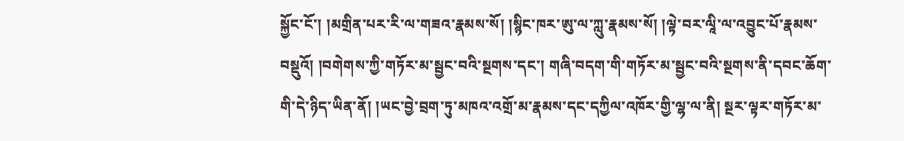སྐྱོང་ངོ་། །མགྲིན་པར་རི་ལ་གཟའ་རྣམས་སོ། །སྙིང་ཁར་ཨུ་ལ་ཀླུ་རྣམས་སོ། །ལྟེ་བར་ལཱི་ལ་འབྱུང་པོ་རྣམས་བསྡུའོ། །བགེགས་ཀྱི་གཏོར་མ་སྦྱང་བའི་སྔགས་དང་། གཞི་བདག་གི་གཏོར་མ་སྦྱང་བའི་སྔགས་ནི་དབང་ཆོག་གི་དེ་ཉིད་ཡིན་ནོ། །ཡང་བྱེ་བྲག་ཏུ་མཁའ་འགྲོ་མ་རྣམས་དང་དཀྱིལ་འཁོར་གྱི་ལྷ་ལ་ནི། སྔར་ལྟར་གཏོར་མ་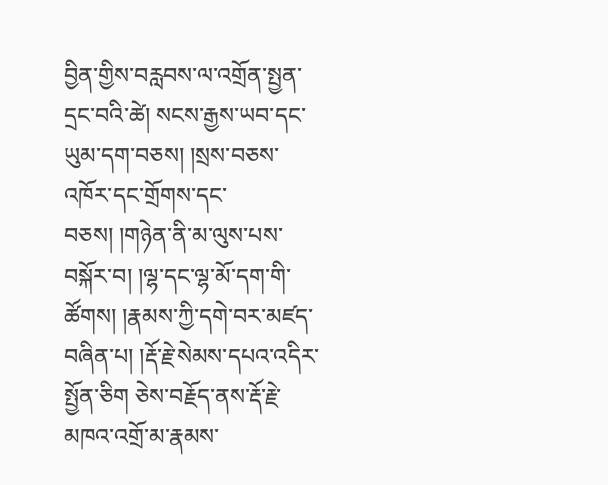བྱིན་གྱིས་བརླབས་ལ་འགྲོན་སྤྱན་དྲང་བའི་ཚེ། སངས་རྒྱས་ཡབ་དང་ཡུམ་དག་བཅས། །སྲས་བཅས་འཁོར་དང་གྲོགས་དང་བཅས། །གཉེན་ནི་མ་ལུས་པས་བསྐོར་བ། །ལྷ་དང་ལྷ་མོ་དག་གི་ཚོགས། །རྣམས་ཀྱི་དགེ་བར་མཛད་བཞིན་པ། །རྡོ་རྗེ་སེམས་དཔའ་འདིར་སྤྱོན་ཅིག ཅེས་བརྗོད་ནས་རྡོ་རྗེ་མཁའ་འགྲོ་མ་རྣམས་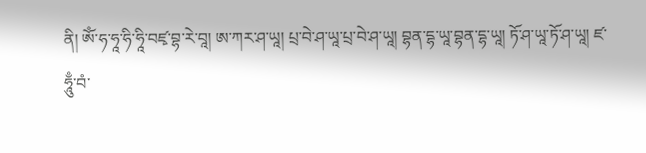ནི། ཨོཾ་ཧ་ཧཱ་ཧི་ཧཱི་བཛྭ་བྷ་རེ་བཱ། ཨ་ཀར་ཤ་ཡཱ། པྲ་བེ་ཤ་ཡཱ་པྲ་བེ་ཤ་ཡཱ། བྷན་དྷ་ཡཱ་བྷན་དྷ་ཡཱ། ཏོ་ཤ་ཡཱ་ཏོ་ཤ་ཡཱ། ཛ་ཧཱུྃ་བཾ་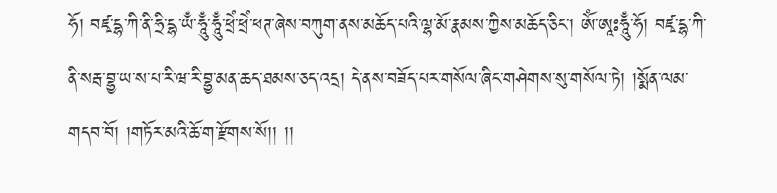ཧོ། བཛྭ་དྷ་ཀི་ནི་ཧྲི་དྷ་ཡྃ་ཧཱུྃ་ཧཱུྃ་ཕྲེཾ་ཕྲེཾ་ཕཊ་ཞེས་བཀུག་ནས་མཆོད་པའི་ལྷ་མོ་རྣམས་ཀྱིས་མཆོད་ཅིང་། ཨོཾ་ཨཱཿཧཱུྃ་ཧོ། བཛྭ་དྷ་ཀི་ནི་སརྦ་བྷྱ་ཡ་ས་པ་རི་ཝ་རི་བྷྱ་མན་ཆད་ཐམས་ཅད་འདྲ། དེ་ནས་བཟོད་པར་གསོལ་ཞིང་གཤེགས་སུ་གསོལ་ཏེ། །སྨོན་ལམ་གདབ་བོ། །གཏོར་མའི་ཆོ་ག་རྫོགས་སོ།། །།